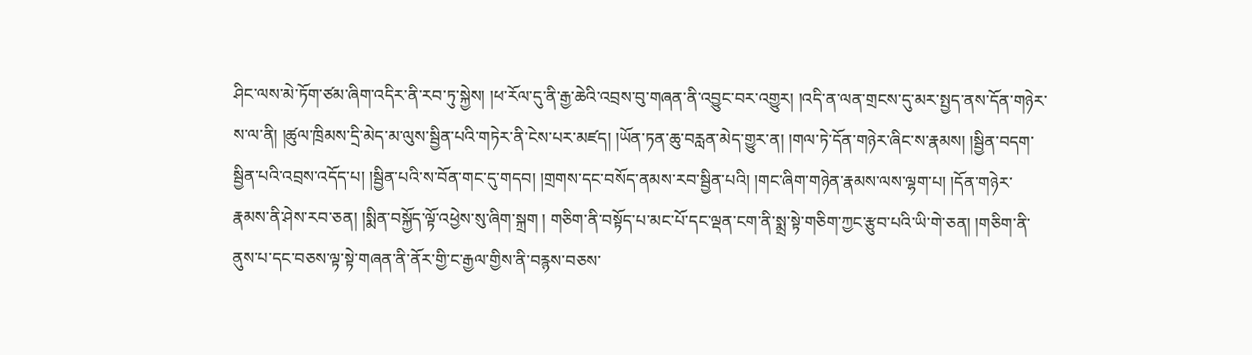ཤིང་ལས་མེ་ཏོག་ཙམ་ཞིག་འདིར་ནི་རབ་ཏུ་སྐྱེས། །ཕ་རོལ་དུ་ནི་རྒྱ་ཆེའི་འབྲས་བུ་གཞན་ནི་འབྱུང་བར་འགྱུར། །འདི་ན་ལན་གྲངས་དུ་མར་སྤྱད་ནས་དོན་གཉེར་ས་ལ་ནི། །ཚུལ་ཁྲིམས་དྲི་མེད་མ་ལུས་སྦྱིན་པའི་གཏེར་ནི་ངེས་པར་མཛད། །ཡོན་ཏན་ཆུ་བརླན་མེད་གྱུར་ན། །གལ་ཏེ་དོན་གཉེར་ཞིང་ས་རྣམས། །སྦྱིན་བདག་སྦྱིན་པའི་འབྲས་འདོད་པ། །སྦྱིན་པའི་ས་བོན་གང་དུ་གདབ། །གྲགས་དང་བསོད་ནམས་རབ་སྦྱིན་པའི། །གང་ཞིག་གཉེན་རྣམས་ལས་ལྷག་པ། །དོན་གཉེར་རྣམས་ནི་ཤེས་རབ་ཅན། །སྨིན་བསྐྱོད་ལྟོ་འཕྱེས་སུ་ཞིག་སྐྲག ། གཅིག་ནི་བསྟོད་པ་མང་པོ་དང་ལྡན་ངག་ནི་སྨྲ་སྟེ་གཅིག་ཀྱང་རྩུབ་པའི་ཡི་གེ་ཅན། །གཅིག་ནི་ནུས་པ་དང་བཅས་ལྟ་སྟེ་གཞན་ནི་ནོར་གྱི་ང་རྒྱལ་གྱིས་ནི་བརྙས་བཅས་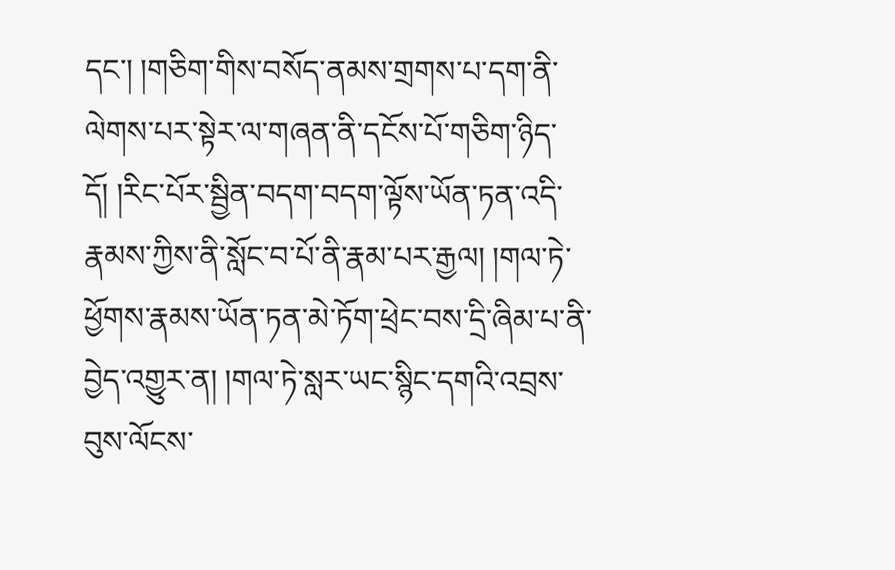དང་། །གཅིག་གིས་བསོད་ནམས་གྲགས་པ་དག་ནི་ལེགས་པར་སྟེར་ལ་གཞན་ནི་དངོས་པོ་གཅིག་ཉིད་དོ། །རིང་པོར་སྦྱིན་བདག་བདག་ལྟོས་ཡོན་ཏན་འདི་རྣམས་ཀྱིས་ནི་སློང་བ་པོ་ནི་རྣམ་པར་རྒྱལ། །གལ་ཏེ་ཕྱོགས་རྣམས་ཡོན་ཏན་མེ་ཏོག་ཕྲེང་བས་དྲི་ཞིམ་པ་ནི་བྱེད་འགྱུར་ན། །གལ་ཏེ་སླར་ཡང་སྙིང་དགའི་འབྲས་བུས་ལོངས་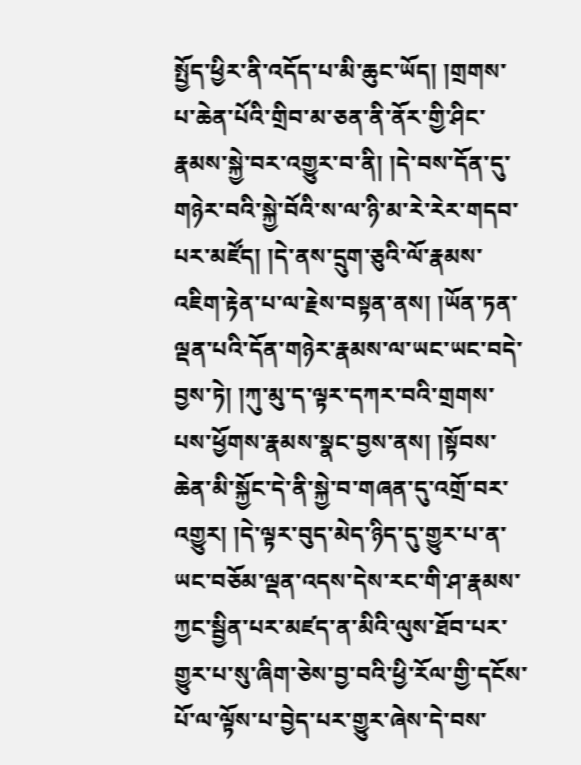སྤྱོད་ཕྱིར་ནི་འདོད་པ་མི་ཆུང་ཡོད། །གྲགས་པ་ཆེན་པོའི་གྲིབ་མ་ཅན་ནི་ནོར་གྱི་ཤིང་རྣམས་སྐྱེ་བར་འགྱུར་བ་ནི། །དེ་བས་དོན་དུ་གཉེར་བའི་སྐྱེ་བོའི་ས་ལ་ཉི་མ་རེ་རེར་གདབ་པར་མཛོད། །དེ་ནས་དྲུག་ཅུའི་ལོ་རྣམས་འཇིག་རྟེན་པ་ལ་རྗེས་བསྟན་ནས། །ཡོན་ཏན་ལྡན་པའི་དོན་གཉེར་རྣམས་ལ་ཡང་ཡང་བདེ་བྱས་ཏེ། །ཀུ་མུ་ད་ལྟར་དཀར་བའི་གྲགས་པས་ཕྱོགས་རྣམས་སྣང་བྱས་ནས། །སྟོབས་ཆེན་མི་སྐྱོང་དེ་ནི་སྐྱེ་བ་གཞན་དུ་འགྲོ་བར་འགྱུར། །དེ་ལྟར་བུད་མེད་ཉིད་དུ་གྱུར་པ་ན་ཡང་བཅོམ་ལྡན་འདས་དེས་རང་གི་ཤ་རྣམས་ཀྱང་སྦྱིན་པར་མཛད་ན་མིའི་ལུས་ཐོབ་པར་གྱུར་པ་སུ་ཞིག་ཅེས་བྱ་བའི་ཕྱི་རོལ་གྱི་དངོས་པོ་ལ་ལྟོས་པ་བྱེད་པར་གྱུར་ཞེས་དེ་བས་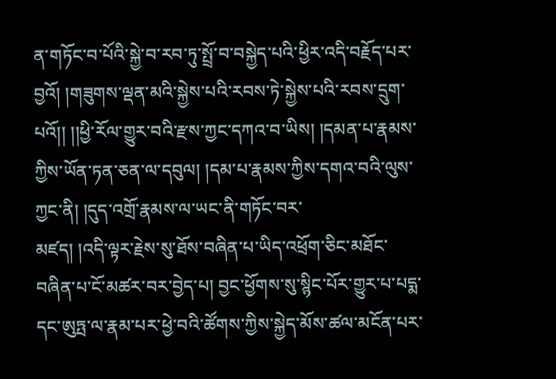ན་གཏོང་བ་པོའི་སྐྱེ་བ་རབ་ཏུ་སྤྲོ་བ་བསྐྱེད་པའི་ཕྱིར་འདི་བརྗོད་པར་བྱའོ། །གཟུགས་ལྡན་མའི་སྐྱེས་པའི་རབས་ཏེ་སྐྱེས་པའི་རབས་དྲུག་པའོ།། །།ཕྱི་རོལ་གྱུར་བའི་རྫས་ཀྱང་དཀའ་བ་ཡིས། །དམན་པ་རྣམས་ཀྱིས་ཡོན་ཏན་ཅན་ལ་དབུལ། །དམ་པ་རྣམས་ཀྱིས་དགའ་བའི་ལུས་ཀྱང་ནི། །དུད་འགྲོ་རྣམས་ལ་ཡང་ནི་གཏོང་བར་
མཛད། །འདི་ལྟར་རྗེས་སུ་ཐོས་བཞིན་པ་ཡིད་འཕྲོག་ཅིང་མཐོང་བཞིན་པ་ངོ་མཚར་བར་བྱེད་པ། བྱང་ཕྱོགས་སུ་སྙིང་པོར་གྱུར་པ་པདྨ་དང་ཨུཏྤ་ལ་རྣམ་པར་ཕྱེ་བའི་ཚོགས་ཀྱིས་སྐྱེད་མོས་ཚལ་མངོན་པར་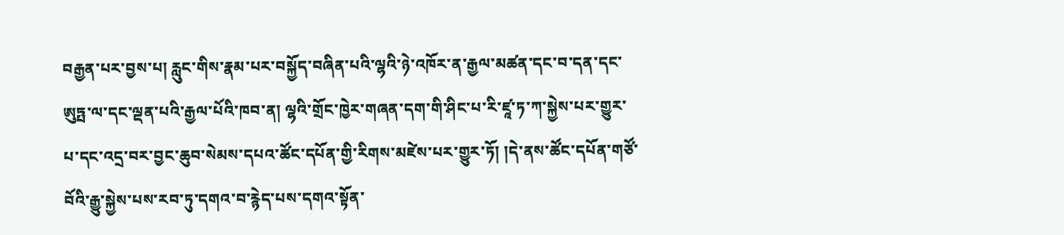བརྒྱན་པར་བྱས་པ། རླུང་གིས་རྣམ་པར་བསྐྱོད་བཞིན་པའི་ལྷའི་ཉེ་འཁོར་ན་རྒྱལ་མཚན་དང་བ་དན་དང་ཨུཏྤ་ལ་དང་ལྡན་པའི་རྒྱལ་པོའི་ཁབ་ན། ལྷའི་གྲོང་ཁྱེར་གཞན་དག་གི་ཤིང་པ་རི་ཛཱ་ཏ་ཀ་སྐྱེས་པར་གྱུར་པ་དང་འདྲ་བར་བྱང་ཆུབ་སེམས་དཔའ་ཚོང་དཔོན་གྱི་རིགས་མཛེས་པར་གྱུར་ཏོ། །དེ་ནས་ཚོང་དཔོན་གཙོ་བོའི་རྒྱུ་སྐྱེས་པས་རབ་ཏུ་དགའ་བ་རྙེད་པས་དགའ་སྟོན་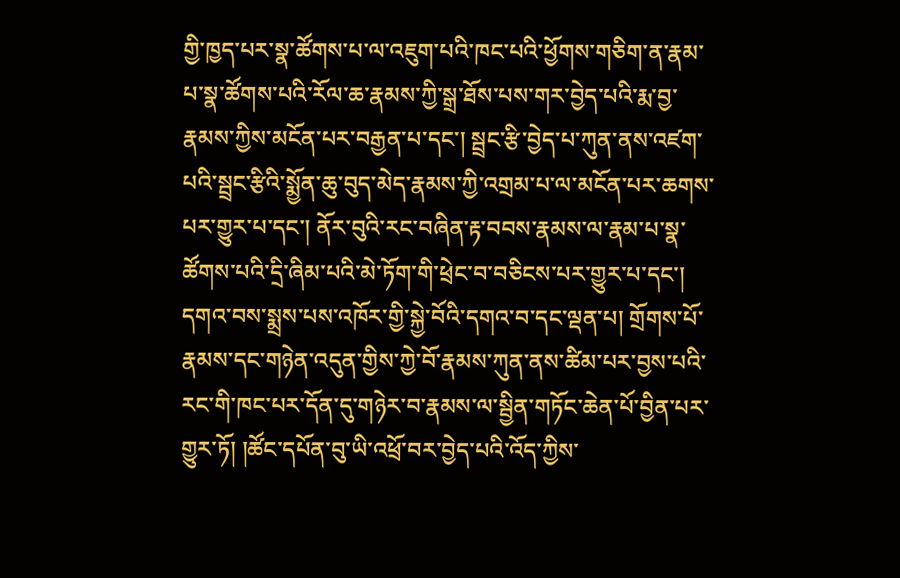གྱི་ཁྱད་པར་སྣ་ཚོགས་པ་ལ་འཇུག་པའི་ཁང་པའི་ཕྱོགས་གཅིག་ན་རྣམ་པ་སྣ་ཚོགས་པའི་རོལ་ཆ་རྣམས་ཀྱི་སྒྲ་ཐོས་པས་གར་བྱེད་པའི་རྨ་བྱ་རྣམས་ཀྱིས་མངོན་པར་བརྒྱན་པ་དང་། སྦྲང་རྩི་བྱེད་པ་ཀུན་ནས་འཛག་པའི་སྦྲང་རྩིའི་སྨྱོན་ཆུ་བུད་མེད་རྣམས་ཀྱི་འགྲམ་པ་ལ་མངོན་པར་ཆགས་པར་གྱུར་པ་དང་། ནོར་བུའི་རང་བཞིན་རྟ་བབས་རྣམས་ལ་རྣམ་པ་སྣ་ཚོགས་པའི་དྲི་ཞིམ་པའི་མེ་ཏོག་གི་ཕྲེང་བ་བཅིངས་པར་གྱུར་པ་དང་། དགའ་བས་སྨྲས་པས་འཁོར་གྱི་སྐྱེ་བོའི་དགའ་བ་དང་ལྡན་པ། གྲོགས་པོ་རྣམས་དང་གཉེན་འདུན་གྱིས་ཀྱེ་བོ་རྣམས་ཀུན་ནས་ཚིམ་པར་བྱས་པའི་རང་གི་ཁང་པར་དོན་དུ་གཉེར་བ་རྣམས་ལ་སྦྱིན་གཏོང་ཆེན་པོ་བྱིན་པར་གྱུར་ཏོ། །ཚོང་དཔོན་བུ་ཡི་འཕྲོ་བར་བྱེད་པའི་འོད་ཀྱིས་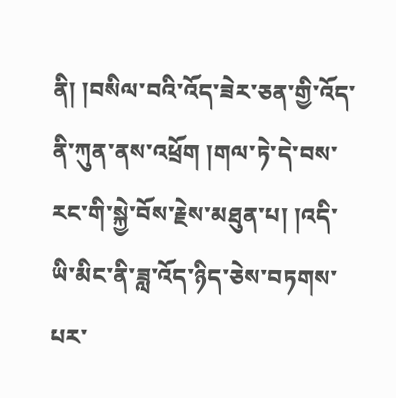ནི། །བསིལ་བའི་འོད་ཟེར་ཅན་གྱི་འོད་ནི་ཀུན་ནས་འཕྲོག །གལ་ཏེ་དེ་བས་རང་གི་སྐྱེ་བོས་རྗེས་མཐུན་པ། །འདི་ཡི་མིང་ནི་ཟླ་འོད་ཉིད་ཅེས་བཏགས་པར་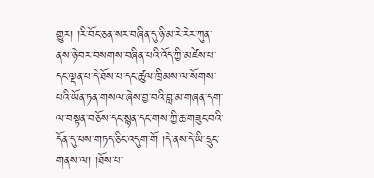གྱུར། །རི་བོང་ཅན་སར་བཞིན་དུ་ཉི་མ་རེ་རེར་ཀུན་ནས་ཉེ་བར་བསགས་བཞིན་པའི་འོད་ཀྱི་མཛེས་པ་དང་ལྡན་པ་དེ་ཐོས་པ་དང་ཚུལ་ཁྲིམས་ལ་སོགས་པའི་ཡོན་ཏན་གསལ་ཞེས་བྱ་བའི་བླ་མ་གཞན་དག་ལ་བསྟན་བཅོས་དང་སྙན་དང་གས་ཀྱི་ཆ་གཟུང་བའི་དོན་དུ་ཕས་གཏད་ཅིང་འདུག་གོ །དེ་ནས་དེ་ཡི་དྲུང་གནས་ལ། །ཐོས་པ་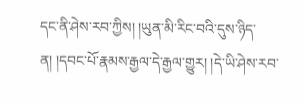དང་ནི་ཤེས་རབ་ཀྱིས། །ཡུན་མི་རིང་བའི་དུས་ཉིད་ན། །དབང་པོ་རྣམས་རྒྱལ་དེ་རྒྱལ་གྱུར། །དེ་ཡི་ཤེས་རབ་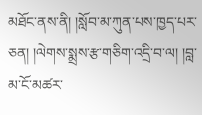མཐོང་ནས་ནི། །སློབ་མ་ཀུན་པས་ཁྱད་པར་ཅན། །ལེགས་སྨྲས་རྩ་གཅིག་འདྲི་བ་ལ། །བླ་མ་ངོ་མཚར་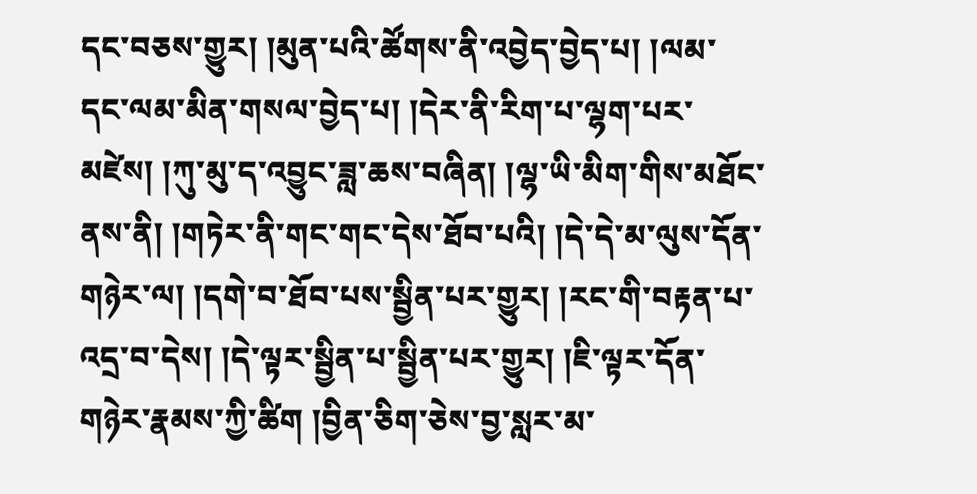དང་བཅས་གྱུར། །མུན་པའི་ཚོགས་ནི་འབྱེད་བྱེད་པ། །ལམ་
དང་ལམ་མིན་གསལ་བྱེད་པ། །དེར་ནི་རིག་པ་ལྷག་པར་མཛེས། །ཀུ་མུ་ད་འབྱུང་ཟླ་ཆས་བཞིན། །ལྷ་ཡི་མིག་གིས་མཐོང་ནས་ནི། །གཏེར་ནི་གང་གང་དེས་ཐོབ་པའི། །དེ་དེ་མ་ལུས་དོན་གཉེར་ལ། །དགེ་བ་ཐོབ་པས་སྦྱིན་པར་གྱུར། །རང་གི་བརྟན་པ་འདྲ་བ་དེས། །དེ་ལྟར་སྦྱིན་པ་སྦྱིན་པར་གྱུར། །ཇི་ལྟར་དོན་གཉེར་རྣམས་ཀྱི་ཚིག །བྱིན་ཅིག་ཅེས་བྱ་སླར་མ་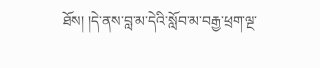ཐོས། །དེ་ནས་བླ་མ་དེའི་སློབ་མ་བརྒྱ་ཕྲག་ལྔ་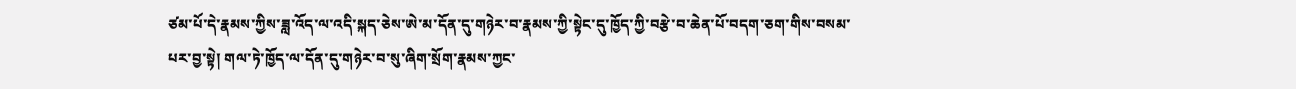ཙམ་པོ་དེ་རྣམས་ཀྱིས་ཟླ་འོད་ལ་འདི་སྐད་ཅེས་ཨེ་མ་དོན་དུ་གཉེར་བ་རྣམས་ཀྱི་སྟེང་དུ་ཁྱོད་ཀྱི་བརྩེ་བ་ཆེན་པོ་བདག་ཅག་གིས་བསམ་པར་བྱ་སྟེ། གལ་ཏེ་ཁྱོད་ལ་དོན་དུ་གཉེར་བ་སུ་ཞིག་སྲོག་རྣམས་ཀྱང་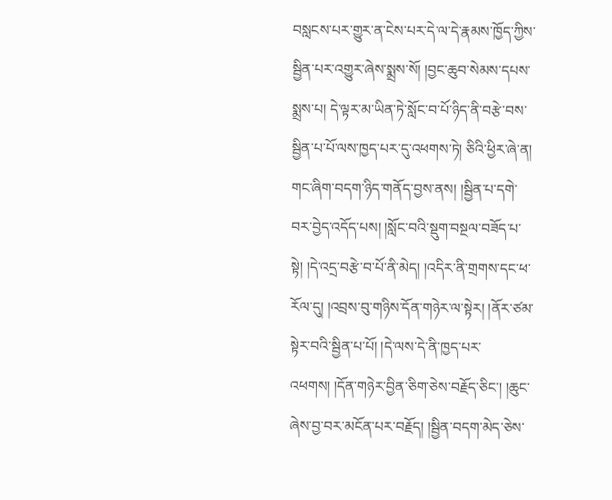བསླངས་པར་གྱུར་ན་ངེས་པར་དེ་ལ་དེ་རྣམས་ཁྱོད་ཀྱིས་སྦྱིན་པར་འགྱུར་ཞེས་སྨྲས་སོ། །བྱང་ཆུབ་སེམས་དཔས་སྨྲས་པ། དེ་ལྟར་མ་ཡིན་ཏེ་སློང་བ་པོ་ཉིད་ནི་བརྩེ་བས་སྦྱིན་པ་པོ་ལས་ཁྱད་པར་དུ་འཕགས་ཏེ། ཅིའི་ཕྱིར་ཞེ་ན། གང་ཞིག་བདག་ཉིད་གནོད་བྱས་ནས། །སྦྱིན་པ་དགེ་བར་བྱེད་འདོད་པས། །སློང་བའི་སྡུག་བསྔལ་བཟོད་པ་སྟེ། །དེ་འདྲ་བརྩེ་བ་པོ་ནི་མེད། །འདིར་ནི་གྲགས་དང་ཕ་རོལ་དུ། །འབྲས་བུ་གཉིས་དོན་གཉེར་ལ་སྟེར། །ནོར་ཙམ་སྟེར་བའི་སྦྱིན་པ་པོ། །དེ་ལས་དེ་ནི་ཁྱད་པར་འཕགས། །དོན་གཉེར་བྱིན་ཅིག་ཅེས་བརྗོད་ཅིང་། །ཆུང་ཞེས་བྱ་བར་མངོན་པར་བརྗོད། །སྦྱིན་བདག་མེད་ཅེས་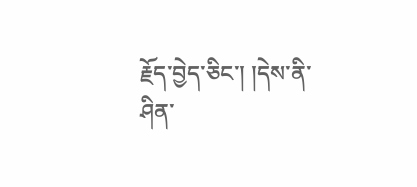རྗོད་བྱེད་ཅིང་། །དེས་ནི་ཤིན་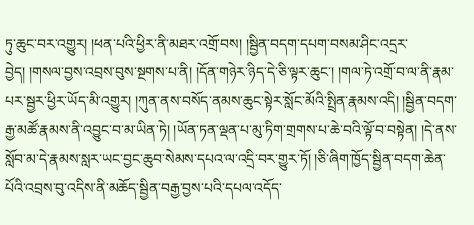ཏུ་ཆུང་བར་འགྱུར། །ཕན་པའི་ཕྱིར་ནི་མཐར་འགྲོ་བས། །སྦྱིན་བདག་དཔག་བསམ་ཤིང་འདྲར་བྱེད། །གསལ་བྱས་འབྲས་བུས་སྔགས་པ་ནི། །དོན་གཉེར་ཉིད་དེ་ཅི་ལྟར་ཆུང་། །གལ་ཏེ་འགྲོ་བ་ལ་ནི་རྣམ་པར་སྦྱར་ཕྱིར་ཡོད་མི་འགྱུར། །ཀུན་ནས་བསོད་ནམས་ཆུང་སྟེར་སློང་མོའི་སྤྲིན་རྣམས་འདི། །སྦྱིན་བདག་རྒྱ་མཚོ་རྣམས་ནི་འབྱུང་བ་མ་ཡིན་ཏེ། །ཡོན་ཏན་ལྡན་པ་མུ་ཏིག་གྲགས་པ་ཆེ་བའི་ལྟོ་བ་བསྟེན། །དེ་ནས་སློབ་མ་དེ་རྣམས་སླར་ཡང་བྱང་ཆུབ་སེམས་དཔའ་ལ་འདྲི་བར་གྱུར་ཏོ། །ཅི་ཞིག་ཁྱོད་སྦྱིན་བདག་ཆེན་པོའི་འབྲས་བུ་འདིས་ནི་མཆོད་སྦྱིན་བརྒྱ་བྱས་པའི་དཔལ་འདོད་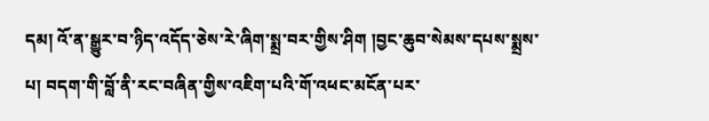དམ། འོ་ན་སྒྱུར་བ་ཉིད་འདོད་ཅེས་རེ་ཞིག་སྨྲ་བར་གྱིས་ཤིག །བྱང་ཆུབ་སེམས་དཔས་སྨྲས་པ། བདག་གི་བློ་ནི་རང་བཞིན་གྱིས་འཇིག་པའི་གོ་འཕང་མངོན་པར་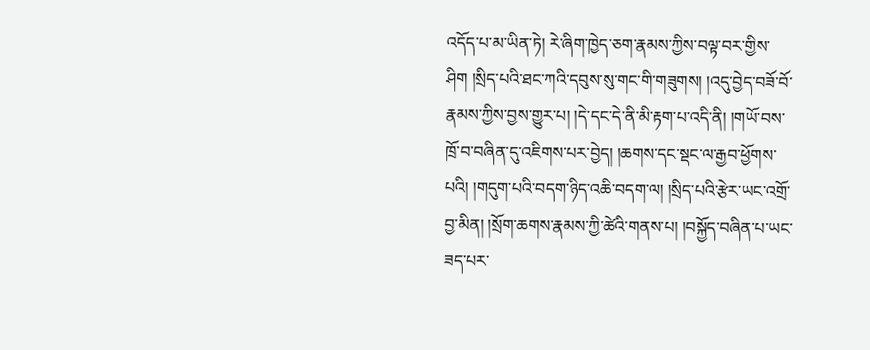འདོད་པ་མ་ཡིན་ཏེ། རེ་ཞིག་ཁྱེད་ཅག་རྣམས་ཀྱིས་བལྟ་བར་གྱིས་ཤིག །སྲིད་པའི་ཐང་ཀའི་དབུས་སུ་གང་གི་གཟུགས། །འདུ་བྱེད་བཟོ་བོ་རྣམས་ཀྱིས་བྱས་གྱུར་པ། །དེ་དང་དེ་ནི་མི་རྟག་པ་འདི་ནི། །གཡོ་བས་ཁྲོ་བ་བཞིན་དུ་འཇིགས་པར་བྱེད། །ཆགས་དང་སྡང་ལ་རྒྱབ་ཕྱོགས་པའི། །གདུག་པའི་བདག་ཉིད་འཆི་བདག་ལ། །སྲིད་པའི་རྩེར་ཡང་འགྲོ་བྱ་མིན། །སྲོག་ཆགས་རྣམས་ཀྱི་ཚེའི་གནས་པ། །བསྐྱོད་བཞིན་པ་ཡང་ཟད་པར་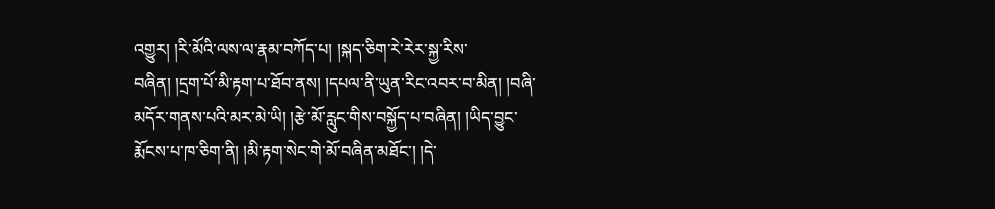འགྱུར། །རི་མོའི་ལས་ལ་རྣམ་བཀོད་པ། །སྐད་ཅིག་རེ་རེར་སྐྱ་རིས་བཞིན། །དྲག་པོ་མི་རྟག་པ་ཐོབ་ནས། །དཔལ་ནི་ཡུན་རིང་འབར་བ་མིན། །བཞི་མདོར་གནས་པའི་མར་མེ་ཡི། །རྩེ་མོ་རླུང་གིས་བསྐྱོད་པ་བཞིན། །ཡིད་བྱུང་རྨོངས་པ་ཁ་ཅིག་ནི། །མི་རྟག་སེང་གེ་མོ་བཞིན་མཐོང་། །དེ་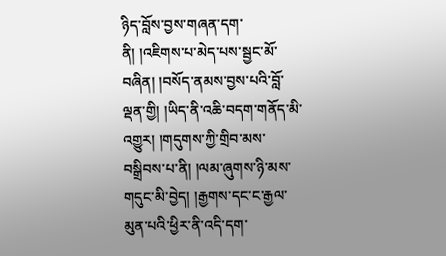ཉིད་བློས་བྱས་གཞན་དག་ནི། །འཇིགས་པ་མེད་པས་སྦྱང་མོ་བཞིན། །བསོད་ནམས་བྱས་པའི་བློ་ལྡན་གྱི། །ཡིད་ནི་འཆི་བདག་གནོད་མི་འགྱུར། །གདུགས་ཀྱི་གྲིབ་མས་བསྒྲིབས་པ་ནི། །ལམ་ཞུགས་ཉི་མས་གདུང་མི་བྱེད། །རྒྱགས་དང་ང་རྒྱལ་མུན་པའི་ཕྱིར་ནི་འདི་དག་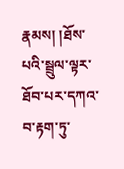རྣམས། །ཐོས་པའི་སྦྲུལ་ལྟར་ཐོབ་པར་དཀའ་བ་རྟག་ཏུ་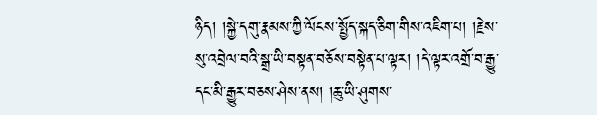ཉིད། །སྐྱེ་དགུ་རྣམས་ཀྱི་ལོངས་སྤྱོད་སྐད་ཅིག་གིས་འཇིག་པ། །རྗེས་སུ་འབྲེལ་བའི་སྒྲ་ཡི་བསྟན་བཅོས་བསྟེན་པ་ལྟར། །དེ་ལྟར་འགྲོ་བ་རྒྱུ་དང་མི་རྒྱུར་བཅས་ཤེས་ནས། །ཆུ་ཡི་ཤུགས་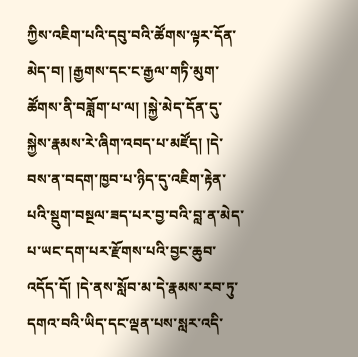ཀྱིས་འཇིག་པའི་དབུ་བའི་ཚོགས་ལྟར་དོན་མེད་བ། །རྒྱགས་དང་ང་རྒྱལ་གཏི་མུག་ཚོགས་ནི་བཟློག་པ་ལ། །སྐྱེ་མེད་དོན་དུ་སྐྱེས་རྣམས་རེ་ཞིག་འབད་པ་མཛོད། །དེ་བས་ན་བདག་ཁྱབ་པ་ཉིད་དུ་འཇིག་རྟེན་པའི་སྡུག་བསྔལ་ཟད་པར་བྱ་བའི་བླ་ན་མེད་པ་ཡང་དག་པར་རྫོགས་པའི་བྱང་ཆུབ་འདོད་དོ། །དེ་ནས་སློབ་མ་དེ་རྣམས་རབ་ཏུ་དགའ་བའི་ཡིད་དང་ལྡན་པས་སླར་འདི་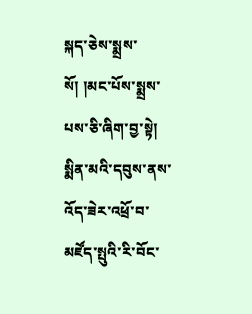སྐད་ཅེས་སྨྲས་སོ། །མང་པོས་སྨྲས་པས་ཅི་ཞིག་བྱ་སྟེ། སྨིན་མའི་དབུས་ནས་འོད་ཟེར་འཕྲོ་བ་མཛོད་སྤུའི་རི་བོང་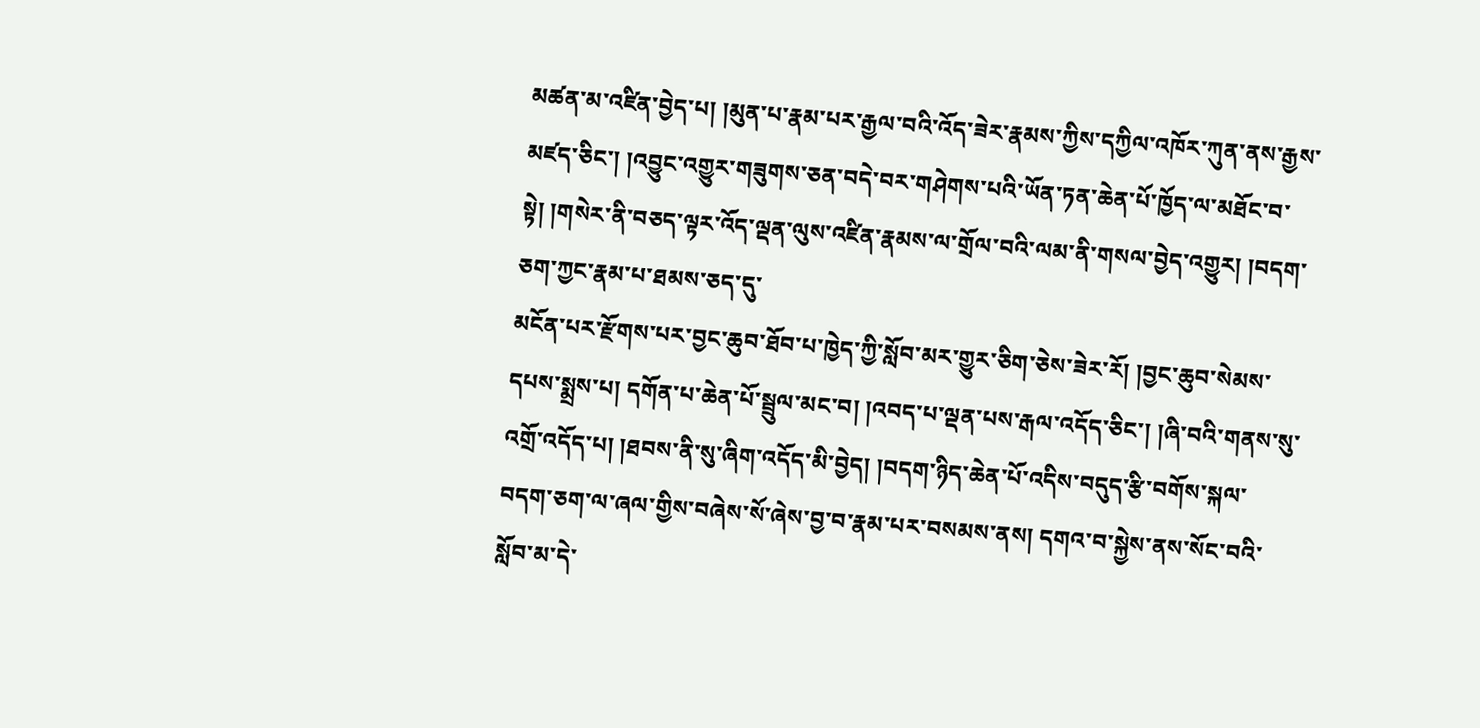མཚན་མ་འཛིན་བྱེད་པ། །མུན་པ་རྣམ་པར་རྒྱལ་བའི་འོད་ཟེར་རྣམས་ཀྱིས་དཀྱིལ་འཁོར་ཀུན་ནས་རྒྱས་མཛད་ཅིང་། །འབྱུང་འགྱུར་གཟུགས་ཅན་བདེ་བར་གཤེགས་པའི་ཡོན་ཏན་ཆེན་པོ་ཁྱོད་ལ་མཐོང་བ་སྟེ། །གསེར་ནི་བཅད་ལྟར་འོད་ལྡན་ལུས་འཛིན་རྣམས་ལ་གྲོལ་བའི་ལམ་ནི་གསལ་བྱེད་འགྱུར། །བདག་ཅག་ཀྱང་རྣམ་པ་ཐམས་ཅད་དུ་
མངོན་པར་རྫོགས་པར་བྱང་ཆུབ་ཐོབ་པ་ཁྱེད་ཀྱི་སློབ་མར་གྱུར་ཅིག་ཅེས་ཟེར་རོ། །བྱང་ཆུབ་སེམས་དཔས་སྨྲས་པ། དགོན་པ་ཆེན་པོ་སྦྲུལ་མང་བ། །འབད་པ་ལྡན་པས་རྒལ་འདོད་ཅིང་། །ཞི་བའི་གནས་སུ་འགྲོ་འདོད་པ། །ཐབས་ནི་སུ་ཞིག་འདོད་མི་བྱེད། །བདག་ཉིད་ཆེན་པོ་འདིས་བདུད་རྩི་བགོས་སྐལ་བདག་ཅག་ལ་ཞལ་གྱིས་བཞེས་སོ་ཞེས་བྱ་བ་རྣམ་པར་བསམས་ནས། དགའ་བ་སྐྱེས་ནས་སོང་བའི་སློབ་མ་དེ་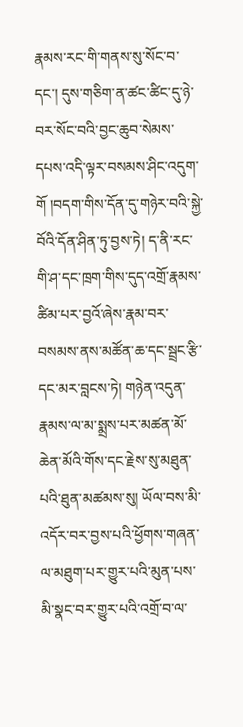རྣམས་རང་གི་གནས་སུ་སོང་བ་དང་། དུས་གཅིག་ན་ཚང་ཚིང་དུ་ཉེ་བར་སོང་བའི་བྱང་ཆུབ་སེམས་དཔས་འདི་ལྟར་བསམས་ཤིང་འདུག་གོ །བདག་གིས་དོན་དུ་གཉེར་བའི་སྐྱེ་བོའི་དོན་ཤིན་ཏུ་བྱས་ཏེ། ད་ནི་རང་གི་ཤ་དང་ཁྲག་གིས་དུད་འགྲོ་རྣམས་ཚིམ་པར་བྱའོ་ཞེས་རྣམ་བར་བསམས་ནས་མཚོན་ཆ་དང་སྦྲང་རྩི་དང་མར་བླངས་ཏེ། གཉེན་འདུན་རྣམས་ལ་མ་སྨྲས་པར་མཚན་མོ་ཆེན་མོའི་གོས་དང་རྗེས་སུ་མཐུན་པའི་ཐུན་མཚམས་སུ། ཡོལ་བས་མི་འདོར་བར་བྱས་པའི་ཕྱོགས་གཞན་ལ་མཐུག་པར་གྱུར་པའི་མུན་པས་མི་སྣང་བར་གྱུར་པའི་འགྲོ་བ་ལ་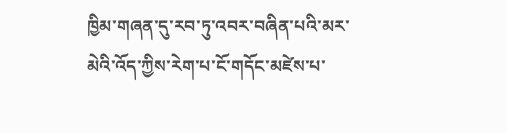ཁྱིམ་གཞན་དུ་རབ་ཏུ་འབར་བཞིན་པའི་མར་མེའི་འོད་ཀྱིས་རེག་པ་ངོ་གདོང་མཛེས་པ་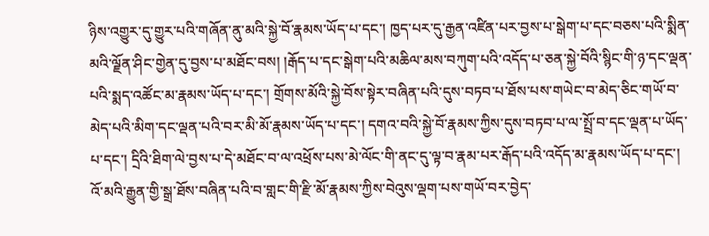ཉིས་འགྱུར་དུ་གྱུར་པའི་གཞོན་ནུ་མའི་སྐྱེ་བོ་རྣམས་ཡོད་པ་དང་། ཁྱད་པར་དུ་རྒྱན་འཛིན་པར་བྱས་པ་སྒེག་པ་དང་བཅས་པའི་སྨིན་མའི་ལྗོན་ཤིང་གྱེན་དུ་བྱས་པ་མཐོང་བས། །རྒོད་པ་དང་སྒེག་པའི་མཆིལ་མས་བཀུག་པའི་འདོད་པ་ཅན་སྐྱེ་བོའི་སྙིང་གི་ཉ་དང་ལྡན་པའི་སྨད་འཚོང་མ་རྣམས་ཡོད་པ་དང་། གྲོགས་མོའི་སྐྱེ་བོས་སྟེར་བཞིན་པའི་དུས་བཏབ་པ་ཐོས་པས་གཡེང་བ་མེད་ཅིང་གཡོ་བ་མེད་པའི་མིག་དང་ལྡན་པའི་བར་མི་མོ་རྣམས་ཡོད་པ་དང་། དགའ་བའི་སྐྱེ་བོ་རྣམས་ཀྱིས་དུས་བཏབ་པ་ལ་སྤྲོ་བ་དང་ལྡན་པ་ཡོད་པ་དང་། དྲིའི་ཐིག་ལེ་བྱས་པ་དེ་མཐོང་བ་ལ་འཕྲོས་པས་མེ་ལོང་གི་ནང་དུ་ལྟ་བ་རྣམ་པར་རྒོད་པའི་འདོད་མ་རྣམས་ཡོད་པ་དང་། འོ་མའི་རྒྱུན་གྱི་སྒྲ་ཐོས་བཞིན་པའི་བ་གླང་གི་རྫི་མོ་རྣམས་ཀྱིས་བེའུས་ལྡག་པས་གཡོ་བར་བྱེད་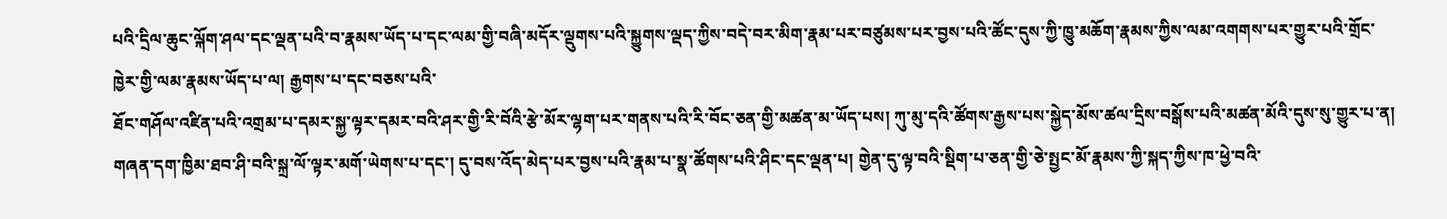པའི་དྲིལ་ཆུང་ལྐོག་ཤལ་དང་ལྡན་པའི་བ་རྣམས་ཡོད་པ་དང་ལམ་གྱི་བཞི་མདོར་ལྡུགས་པའི་སྐྱུགས་ལྡད་ཀྱིས་བདེ་བར་མིག་རྣམ་པར་བཙུམས་པར་བྱས་པའི་ཚོང་དུས་ཀྱི་ཁྱུ་མཆོག་རྣམས་ཀྱིས་ལམ་འགགས་པར་གྱུར་པའི་གྲོང་ཁྱེར་གྱི་ལམ་རྣམས་ཡོད་པ་ལ། རྒྱགས་པ་དང་བཅས་པའི་
ཐོང་གཤོལ་འཛིན་པའི་འགྲམ་པ་དམར་སྐྱ་ལྟར་དམར་བའི་ཤར་གྱི་རི་བོའི་རྩེ་མོར་ལྷག་པར་གནས་པའི་རི་བོང་ཅན་གྱི་མཚན་མ་ཡོད་པས། ཀུ་མུ་དའི་ཚོགས་རྒྱས་པས་སྐྱེད་མོས་ཚལ་དྲིས་བསྒོས་པའི་མཚན་མོའི་དུས་སུ་གྱུར་པ་ན། གཞན་དག་ཁྱིམ་ཐབ་ཤི་བའི་སྐྲ་ལོ་ལྟར་མགོ་ཡེགས་པ་དང་། དུ་བས་འོད་མེད་པར་བྱས་པའི་རྣམ་པ་སྣ་ཚོགས་པའི་ཤིང་དང་ལྡན་པ། གྱེན་དུ་ལྟ་བའི་སྡིག་པ་ཅན་གྱི་ཅེ་སྤྱང་མོ་རྣམས་ཀྱི་སྐད་ཀྱིས་ཁ་ཕྱེ་བའི་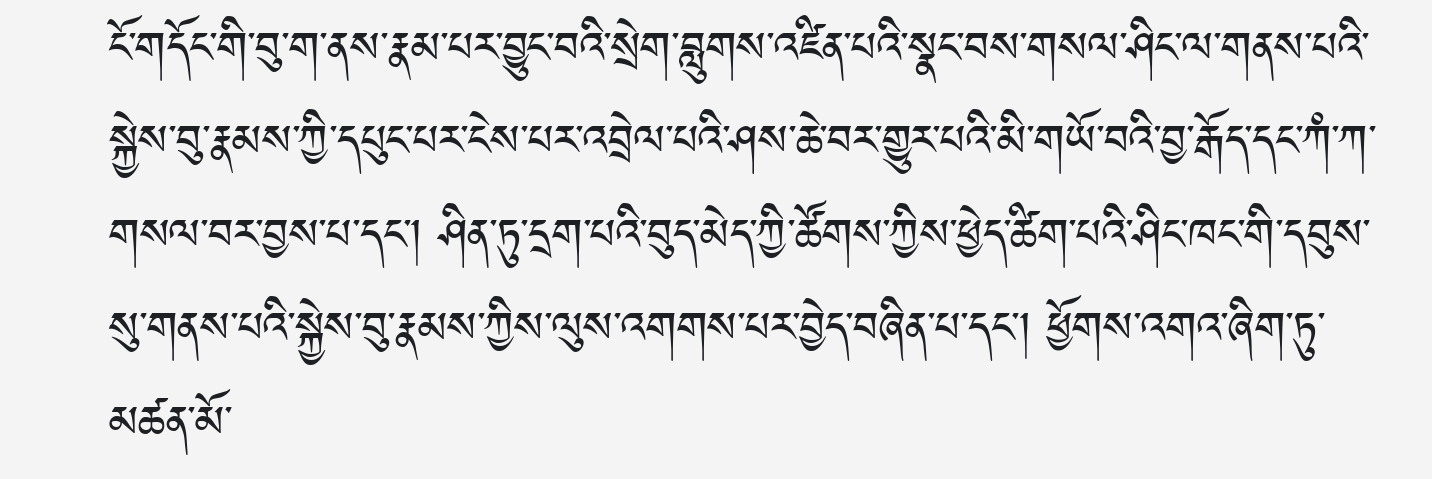ངོ་གདོང་གི་བུ་ག་ནས་རྣམ་པར་བྱུང་བའི་སྲེག་བླུགས་འཛིན་པའི་སྣང་བས་གསལ་ཤིང་ལ་གནས་པའི་སྐྱེས་བུ་རྣམས་ཀྱི་དཔུང་པར་ངེས་པར་འབྲེལ་པའི་ཤས་ཆེ་བར་གྱུར་པའི་མི་གཡོ་བའི་བྱ་རྒོད་དང་ཀཾ་ཀ་གསལ་བར་བྱས་པ་དང་། ཤིན་ཏུ་དྲག་པའི་བུད་མེད་ཀྱི་ཚོགས་ཀྱིས་ཕྱེད་ཚིག་པའི་ཤིང་ཁང་གི་དབུས་སུ་གནས་པའི་སྐྱེས་བུ་རྣམས་ཀྱིས་ལུས་འགགས་པར་བྱེད་བཞིན་པ་དང་། ཕྱོགས་འགའ་ཞིག་ཏུ་མཚན་མོ་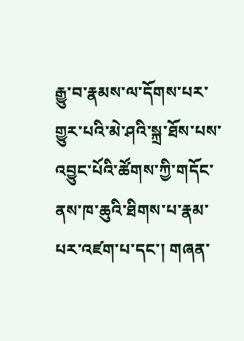རྒྱུ་བ་རྣམས་ལ་དོགས་པར་གྱུར་པའི་མེ་ཤའི་སྐྲ་ཐོས་པས་འབྱུང་པོའི་ཚོགས་ཀྱི་གདོང་ནས་ཁ་ཆུའི་ཐིགས་པ་རྣམ་པར་འཛག་པ་དང་། གཞན་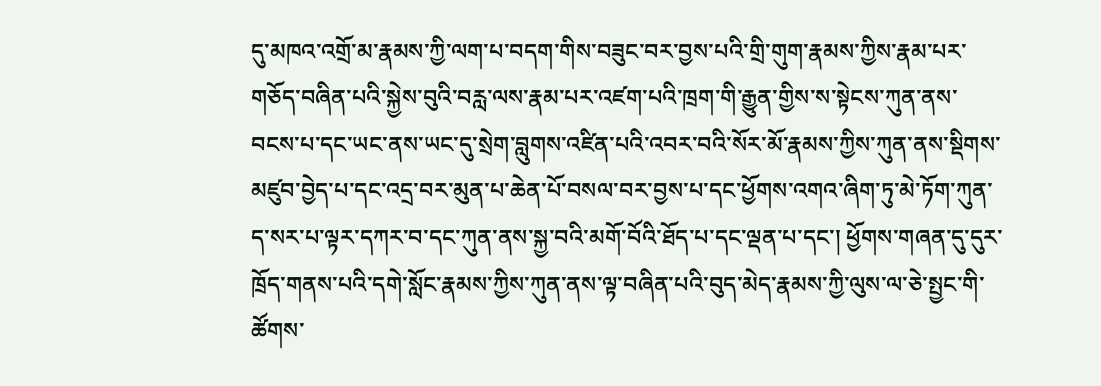དུ་མཁའ་འགྲོ་མ་རྣམས་ཀྱི་ལག་པ་བདག་གིས་བཟུང་བར་བྱས་པའི་གྲི་གུག་རྣམས་ཀྱིས་རྣམ་པར་གཅོད་བཞིན་པའི་སྐྱེས་བུའི་བརླ་ལས་རྣམ་པར་འཛག་པའི་ཁྲག་གི་རྒྱུན་གྱིས་ས་སྟེངས་ཀུན་ནས་བངས་པ་དང་ཡང་ནས་ཡང་དུ་སྲེག་བླུགས་འཛིན་པའི་འབར་བའི་སོར་མོ་རྣམས་ཀྱིས་ཀུན་ནས་སྡིགས་མཛུབ་བྱེད་པ་དང་འདྲ་བར་མུན་པ་ཆེན་པོ་བསལ་བར་བྱས་པ་དང་ཕྱོགས་འགའ་ཞིག་ཏུ་མེ་ཏོག་ཀུན་ད་སར་པ་ལྟར་དཀར་བ་དང་ཀུན་ནས་སྐྱ་བའི་མགོ་བོའི་ཐོད་པ་དང་ལྡན་པ་དང་། ཕྱོགས་གཞན་དུ་དུར་ཁྲོད་གནས་པའི་དགེ་སློང་རྣམས་ཀྱིས་ཀུན་ནས་ལྟ་བཞིན་པའི་བུད་མེད་རྣམས་ཀྱི་ལུས་ལ་ཅེ་སྤྱང་གི་ཚོགས་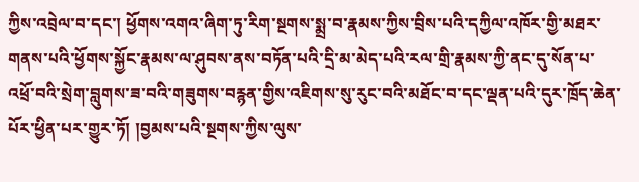ཀྱིས་འབྲེལ་བ་དང་། ཕྱོགས་འགའ་ཞིག་ཏུ་རིག་སྔགས་སྨྲ་བ་རྣམས་ཀྱིས་བྲིས་པའི་དཀྱིལ་འཁོར་གྱི་མཐར་གནས་པའི་ཕྱོགས་སྐྱོང་རྣམས་ལ་ཤུབས་ནས་བཏོན་པའི་དྲི་མ་མེད་པའི་རལ་གྲི་རྣམས་ཀྱི་ནང་དུ་སོན་པ་འཕྲོ་བའི་སྲེག་བླུགས་ཟ་བའི་གཟུགས་བརྙན་གྱིས་འཇིགས་སུ་རུང་བའི་མཐོང་བ་དང་ལྡན་པའི་དུར་ཁྲོད་ཆེན་པོར་ཕྱིན་པར་གྱུར་ཏོ། །བྱམས་པའི་སྔགས་ཀྱིས་ལུས་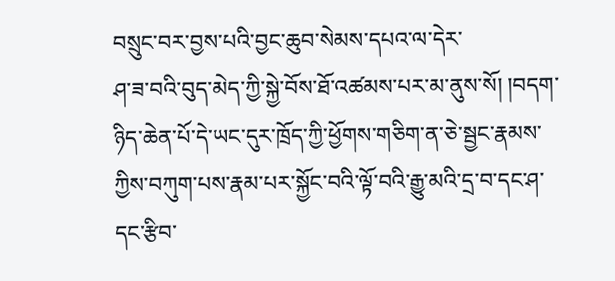བསྲུང་བར་བྱས་པའི་བྱང་ཆུབ་སེམས་དཔའ་ལ་དེར་
ཤ་ཟ་བའི་བུད་མེད་ཀྱི་སྐྱེ་བོས་ཐོ་འཚམས་པར་མ་ནུས་སོ། །བདག་ཉིད་ཆེན་པོ་དེ་ཡང་དུར་ཁྲོད་ཀྱི་ཕྱོགས་གཅིག་ན་ཅེ་སྦྱང་རྣམས་ཀྱིས་བཀུག་པས་རྣམ་པར་སྐྱོང་བའི་ལྟོ་བའི་རྒྱུ་མའི་དྲ་བ་དང་ཤ་དང་རྩིབ་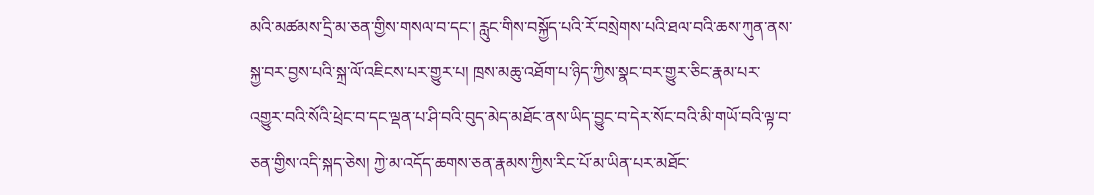མའི་མཚམས་དྲི་མ་ཅན་གྱིས་གསལ་བ་དང་། རླུང་གིས་བསྐྱོད་པའི་རོ་བསྲེགས་པའི་ཐལ་བའི་ཆས་ཀུན་ནས་སྐྱ་བར་བྱས་པའི་སྐྲ་ལོ་འཇིངས་པར་གྱུར་པ། ཁྲས་མཆུ་འཐོག་པ་ཉིད་ཀྱིས་སྣང་བར་གྱུར་ཅིང་རྣམ་པར་འགྱུར་བའི་སོའི་ཕྲེང་བ་དང་ལྡན་པ་ཤི་བའི་བུད་མེད་མཐོང་ནས་ཡིད་བྱུང་བ་དེར་སོང་བའི་མི་གཡོ་བའི་ལྟ་བ་ཅན་གྱིས་འདི་སྐད་ཅེས། ཀྱེ་མ་འདོད་ཆགས་ཅན་རྣམས་ཀྱིས་རིང་པོ་མ་ཡིན་པར་མཐོང་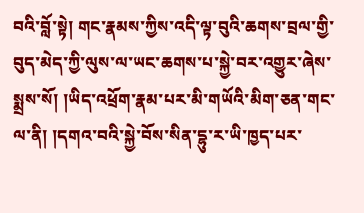བའི་བློ་སྟེ། གང་རྣམས་ཀྱིས་འདི་ལྟ་བུའི་ཆགས་བྲལ་གྱི་བུད་མེད་ཀྱི་ལུས་ལ་ཡང་ཆགས་པ་སྐྱེ་བར་འགྱུར་ཞེས་སྨྲས་སོ། །ཡིད་འཕྲོག་རྣམ་པར་མི་གཡོའི་མིག་ཅན་གང་ལ་ནི། །དགའ་བའི་སྐྱེ་བོས་སིན་དྷུ་ར་ཡི་ཁྱད་པར་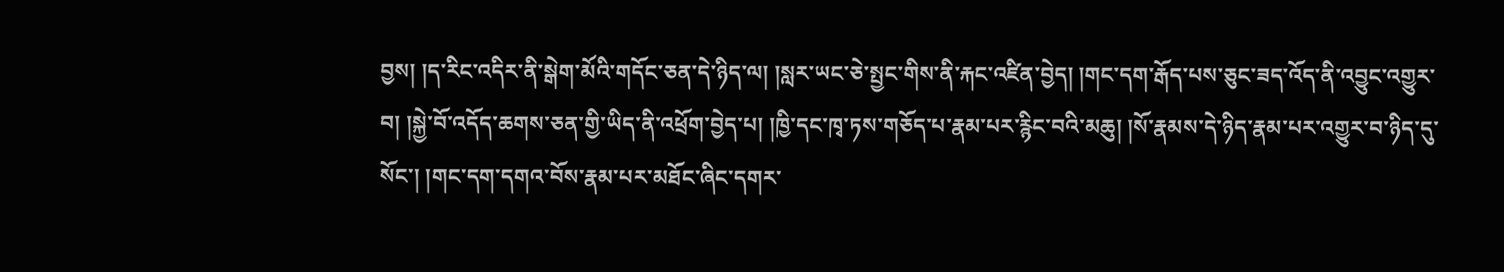བྱས། །ད་རིང་འདིར་ནི་སྒེག་མོའི་གདོང་ཅན་དེ་ཉིད་ལ། །སླར་ཡང་ཅེ་སྤྱང་གིས་ནི་རྐང་འཛིན་བྱེད། །གང་དག་རྒོད་པས་ཅུང་ཟད་འོད་ནི་འབྱུང་འགྱུར་བ། །སྐྱེ་བོ་འདོད་ཆགས་ཅན་གྱི་ཡིད་ནི་འཕྲོག་བྱེད་པ། །ཁྱི་དང་ཁྭ་ཏས་གཅོད་པ་རྣམ་པར་རྙིང་བའི་མཆུ། །སོ་རྣམས་དེ་ཉིད་རྣམ་པར་འགྱུར་བ་ཉིད་དུ་སོང་། །གང་དག་དགའ་བོས་རྣམ་པར་མཐོང་ཞིང་དགར་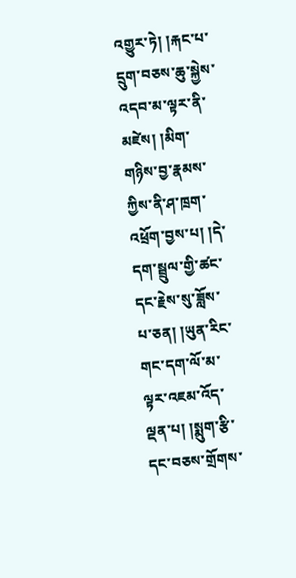འགྱུར་ཏེ། །རྐང་པ་དྲུག་བཅས་ཆུ་སྐྱེས་འདབ་མ་ལྟར་ནི་མཛེས། །མིག་གཉིས་བྱ་རྣམས་ཀྱིས་ནི་ཤ་ཁྲག་འཕྲོག་བྱས་པ། །དེ་དག་སྦྲུལ་གྱི་ཚང་དང་རྗེས་སུ་ཟློས་པ་ཅན། །ཡུན་རིང་གང་དག་ལོ་མ་ལྟར་འཇམ་འོད་ལྡན་པ། །སྨུག་རྩི་དང་བཅས་གྲོགས་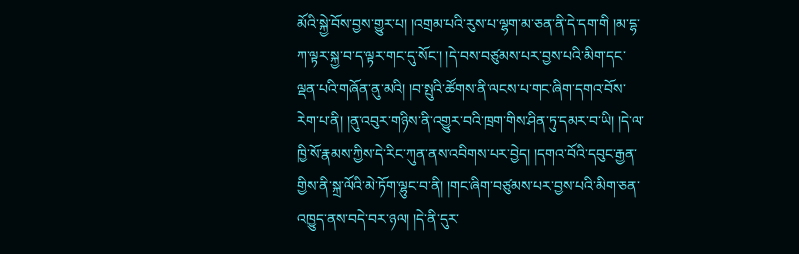མོའི་སྐྱེ་བོས་བྱས་གྱུར་པ། །འགྲམ་པའི་རུས་པ་ལྷག་མ་ཅན་ནི་དེ་དག་གི །མ་དྷ་ཀ་ལྟར་སྐྱ་བ་ད་ལྟར་གང་དུ་སོང་། །དེ་བས་བཙུམས་པར་བྱས་པའི་མིག་དང་ལྡན་པའི་གཞོན་ནུ་མའི། །བ་སྤུའི་ཚོགས་ནི་ལངས་པ་གང་ཞིག་དགའ་བོས་རེག་པ་ནི། །ནུ་འབུར་གཉིས་ནི་འགྱུར་བའི་ཁྲག་གིས་ཤིན་ཏུ་དམར་བ་ཡི། །དེ་ལ་ཁྱི་སོ་རྣམས་ཀྱིས་དེ་རིང་ཀུན་ནས་འབིགས་པར་བྱེད། །དགའ་བོའི་དབུང་རྒྱན་གྱིས་ནི་སྐྲ་ལོའི་མེ་ཏོག་ལྷུང་བ་ནི། །གང་ཞིག་བཙུམས་པར་བྱས་པའི་མིག་ཅན་འཁྱུད་ནས་བདེ་བར་ཉལ། །དེ་ནི་དུར་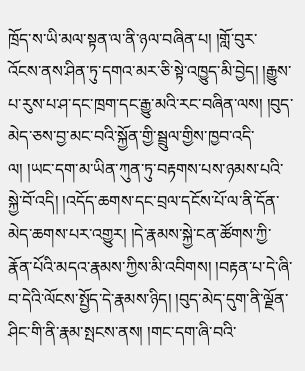ཁྲོད་ས་ཡི་མལ་སྟན་ལ་ནི་ཉལ་བཞིན་པ། །གློ་བུར་
འོངས་ནས་ཤིན་ཏུ་དགའ་མར་ཅི་སྟེ་འཁྱུད་མི་བྱེད། །རྒྱུས་པ་རུས་པ་ཤ་དང་ཁྲག་དང་རྒྱུ་མའི་རང་བཞིན་ལས། །བུད་མེད་ཅས་བྱ་མང་བའི་སྐྱོན་གྱི་སྦྲུལ་གྱིས་ཁྱབ་འདི་ལ། །ཡང་དག་མ་ཡིན་ཀུན་ཏུ་བརྟགས་པས་ཉམས་པའི་སྐྱེ་བོ་འདི། །འདོད་ཆགས་དང་བྲལ་དངོས་པོ་ལ་ནི་དོན་མེད་ཆགས་པར་འགྱུར། །དེ་རྣམས་སྐྱེ་ངན་ཚོགས་ཀྱི་རྣོན་པོའི་མདའ་རྣམས་ཀྱིས་མི་འབིགས། །བརྟན་པ་དེ་ཞི་བ་དེའི་ལོངས་སྤྱོད་དེ་རྣམས་ཉིད། །བུད་མེད་དུག་ནི་ལྗོན་ཤིང་གི་ནི་རྣམ་སྤངས་ནས། །གང་དག་ཞི་བའི་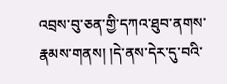འབྲས་བུ་ཅན་གྱི་དཀའ་ཐུབ་ནགས་རྣམས་གནས། །དེ་ནས་དེར་དུ་བའི་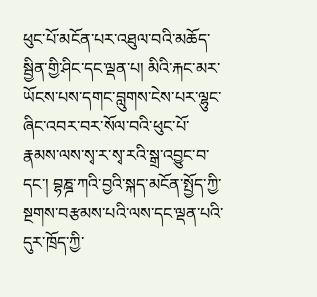ཕུང་པོ་མངོན་པར་འཐུལ་བའི་མཆོད་སྦྱིན་གྱི་ཤིང་དང་ལྡན་པ། མིའི་རྐང་མར་ཡོངས་པས་དགང་བླུགས་ངེས་པར་ལྷུང་ཞིང་འབར་བར་སོལ་བའི་ཕུང་པོ་རྣམས་ལས་སྭ་ར་སྭ་རའི་སྒྲ་འབྱུང་བ་དང་། བྷཎྜ་ཀའི་བྱའི་སྐད་མངོན་སྤྱོད་ཀྱི་སྔགས་བརྩམས་པའི་ལས་དང་ལྡན་པའི་དུར་ཁྲོད་ཀྱི་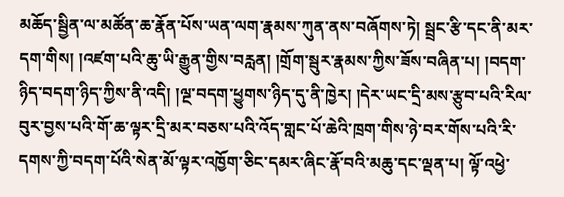མཆོད་སྦྱིན་ལ་མཚོན་ཆ་རྣོན་པོས་ཡན་ལག་རྣམས་ཀུན་ནས་བཞོགས་ཏེ། སྦྲང་རྩི་དང་ནི་མར་དག་གིས། །འཛག་པའི་ཆུ་ཡི་རྒྱུན་གྱིས་བརླན། །གྲོག་སྦུར་རྣམས་ཀྱིས་ཟོས་བཞིན་པ། །བདག་ཉིད་བདག་ཉིད་ཀྱིས་ནི་འདི། །ལྔ་བདག་ཕྱུགས་ཉིད་དུ་ནི་ཁྱེར། །དེར་ཡང་དྲི་མས་རྩུབ་པའི་རིལ་བུར་བྱས་པའི་གོ་ཆ་ལྟར་དྲི་མར་བཅས་པའི་འོད་གླང་པོ་ཆེའི་ཁྲག་གིས་ཉེ་བར་གོས་པའི་རི་དགས་ཀྱི་བདག་པོའི་སེན་མོ་ལྟར་འཁྱོག་ཅིང་དམར་ཞིང་རྣོ་བའི་མཆུ་དང་ལྡན་པ། ལྟོ་འཕྱེ་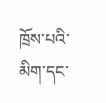ཁྲོས་པའི་མིག་དང་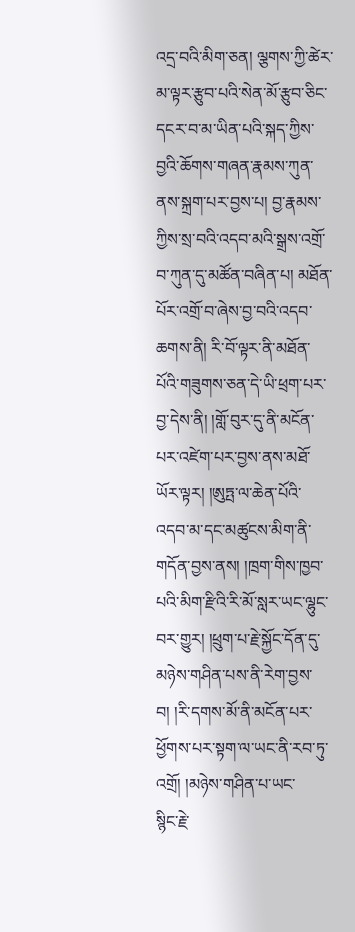འདྲ་བའི་མིག་ཅན། ལྕགས་ཀྱི་ཚེར་མ་ལྟར་རྩུབ་པའི་སེན་མོ་རྩུབ་ཅིང་དངར་བ་མ་ཡིན་པའི་སྐད་ཀྱིས་བྱའི་ཆོགས་གཞན་རྣམས་ཀུན་ནས་སྐྲག་པར་བྱས་པ། བྱ་རྣམས་ཀྱིས་སྲ་བའི་འདབ་མའི་སྒྲས་འགྲོ་བ་ཀུན་དུ་མཚོན་བཞིན་པ། མཐོན་པོར་འགྲོ་བ་ཞེས་བྱ་བའི་འདབ་ཆགས་ནི། རི་བོ་ལྟར་ནི་མཐོན་པོའི་གཟུགས་ཅན་དེ་ཡི་ཕྲག་པར་བྱ་དེས་ནི། །གློ་བུར་དུ་ནི་མངོན་པར་འཛེག་པར་བྱས་ནས་མཐོ་ཡོར་ལྟར། །ཨུཏྤ་ལ་ཆེན་པོའི་འདབ་མ་དང་མཚུངས་མིག་ནི་གདོན་བྱས་ནས། །ཁྲག་གིས་ཁྱབ་པའི་མིག་རྫིའི་རི་མོ་སླར་ཡང་ལྷུང་བར་གྱུར། །ཕྲུག་པ་རྗེ་སྐྱོང་དོན་དུ་མཉེས་གཤིན་པས་ནི་རེག་བྱས་བ། །རི་དགས་མོ་ནི་མངོན་པར་ཕྱོགས་པར་སྟག་ལ་ཡང་ནི་རབ་ཏུ་འགྲོ། །མཉེས་གཤིན་པ་ཡང་
སྙིང་རྗེ་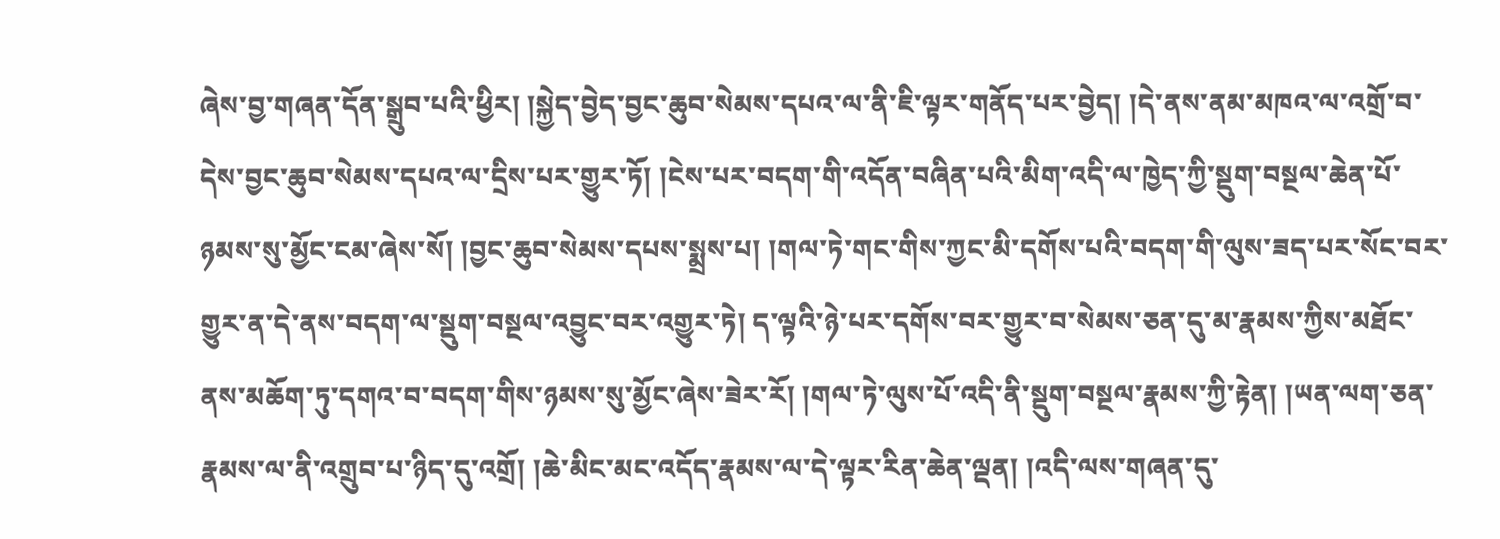ཞེས་བྱ་གཞན་དོན་སྒྲུབ་པའི་ཕྱིར། །སྐྱེད་བྱེད་བྱང་ཆུབ་སེམས་དཔའ་ལ་ནི་ཇི་ལྟར་གནོད་པར་བྱེད། །དེ་ནས་ནམ་མཁའ་ལ་འགྲོ་བ་དེས་བྱང་ཆུབ་སེམས་དཔའ་ལ་དྲིས་པར་གྱུར་ཏོ། །ངེས་པར་བདག་གི་འདོན་བཞིན་པའི་མིག་འདི་ལ་ཁྱེད་ཀྱི་སྡུག་བསྔལ་ཆེན་པོ་ཉམས་སུ་མྱོང་ངམ་ཞེས་སོ། །བྱང་ཆུབ་སེམས་དཔས་སྨྲས་པ། །གལ་ཏེ་གང་གིས་ཀྱང་མི་དགོས་པའི་བདག་གི་ལུས་ཟད་པར་སོང་བར་གྱུར་ན་དེ་ནས་བདག་ལ་སྡུག་བསྔལ་འབྱུང་བར་འགྱུར་ཏེ། ད་ལྟའི་ཉེ་པར་དགོས་བར་གྱུར་བ་སེམས་ཅན་དུ་མ་རྣམས་ཀྱིས་མཐོང་ནས་མཆོག་ཏུ་དགའ་བ་བདག་གིས་ཉམས་སུ་མྱོང་ཞེས་ཟེར་རོ། །གལ་ཏེ་ལུས་པོ་འདི་ནི་སྡུག་བསྔལ་རྣམས་ཀྱི་རྟེན། །ཡན་ལག་ཅན་རྣམས་ལ་ནི་འགྲུབ་པ་ཉིད་དུ་འགྲོ། །ཆེ་མིང་མང་འདོད་རྣམས་ལ་དེ་ལྟར་རིན་ཆེན་ལྡན། །འདི་ལས་གཞན་དུ་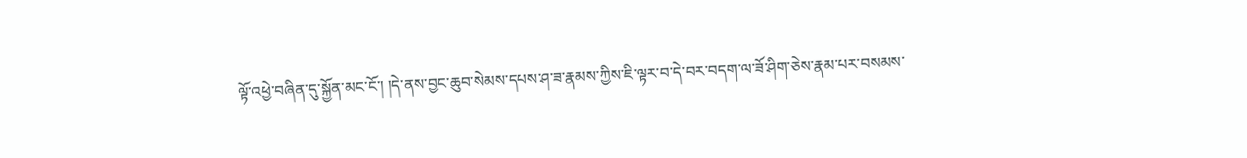ལྟོ་འཕྱེ་བཞིན་དུ་སྐྱོན་མང་ངོ་། །དེ་ནས་བྱང་ཆུབ་སེམས་དཔས་ཤ་ཟ་རྣམས་ཀྱིས་ཇི་ལྟར་བ་དེ་བར་བདག་ལ་ཟོ་ཤིག་ཅེས་རྣམ་པར་བསམས་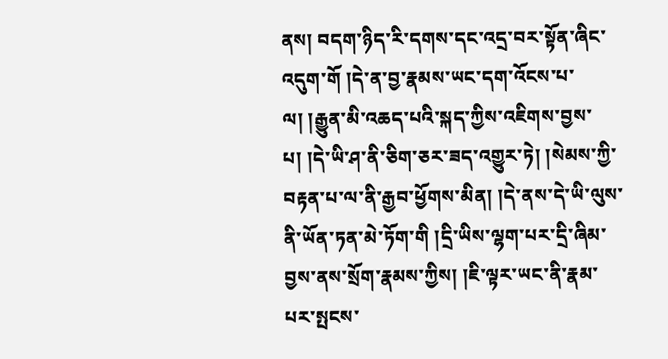ནས། བདག་ཉིད་རི་དགས་དང་འདྲ་བར་སྟོན་ཞིང་འདུག་གོ །དེ་ན་བྱ་རྣམས་ཡང་དག་འོངས་པ་ལ། །རྒྱུན་མི་འཆད་པའི་སྐད་ཀྱིས་འཇིགས་བྱས་པ། །དེ་ཡི་ཤ་ནི་ཅིག་ཅར་ཟད་འགྱུར་ཏེ། །སེམས་ཀྱི་བརྟན་པ་ལ་ནི་རྒྱབ་ཕྱོགས་མིན། །དེ་ནས་དེ་ཡི་ལུས་ནི་ཡོན་ཏན་མེ་ཏོག་གི །དྲི་ཡིས་ལྷག་པར་དྲི་ཞིམ་བྱས་ནས་སྲོག་རྣམས་ཀྱིས། །ཇི་ལྟར་ཡང་ནི་རྣམ་པར་སྤངས་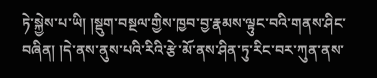ཏེ་སྐྱེས་པ་ཡི། །སྡུག་བསྔལ་གྱིས་ཁྱབ་བྱ་རྣམས་ལྟུང་བའི་གནས་ཤིང་བཞིན། །དེ་ནས་ནུས་པའི་རིའི་རྩེ་མོ་ནས་ཤིན་ཏུ་རིང་བར་ཀུན་ནས་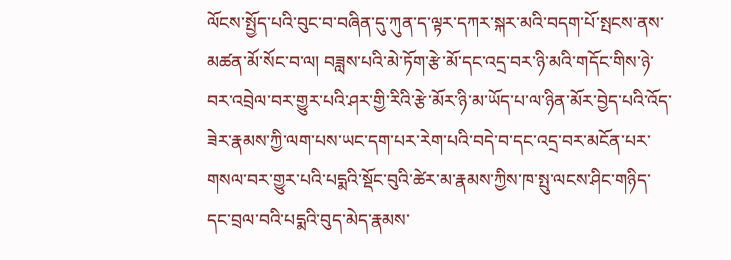ལོངས་སྤྱོད་པའི་བུང་བ་བཞིན་དུ་ཀུན་ད་ལྟར་དཀར་སྐར་མའི་བདག་པོ་སྤངས་ནས་མཚན་མོ་སོང་བ་ལ། བཟླས་པའི་མེ་ཏོག་རྩེ་མོ་དང་འདྲ་བར་ཉི་མའི་གདོང་གིས་ཉེ་བར་འབྲེལ་བར་གྱུར་པའི་ཤར་གྱི་རིའི་རྩེ་མོར་ཉི་མ་ཡོད་པ་ལ་ཉིན་མོར་བྱེད་པའི་འོད་ཟེར་རྣམས་ཀྱི་ལག་པས་ཡང་དག་པར་རེག་པའི་བདེ་བ་དང་འདྲ་བར་མངོན་པར་གསལ་བར་གྱུར་པའི་པདྨའི་སྡོང་བུའི་ཚེར་མ་རྣམས་ཀྱིས་ཁ་སྤུ་ལངས་ཤིང་གཉིད་དང་བྲལ་བའི་པདྨའི་བུད་མེད་རྣམས་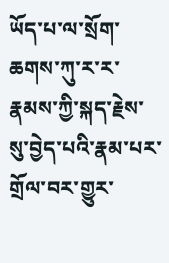ཡོད་པ་ལ་སྲོག་ཆགས་ཀུ་ར་ར་རྣམས་ཀྱི་སྐད་རྗེས་སུ་བྱེད་པའི་རྣམ་པར་གྲོལ་བར་གྱུར་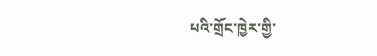པའི་གྲོང་ཁྱེར་གྱི་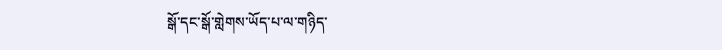སྒོ་དང་སྒོ་གླེགས་ཡོད་པ་ལ་གཉིད་